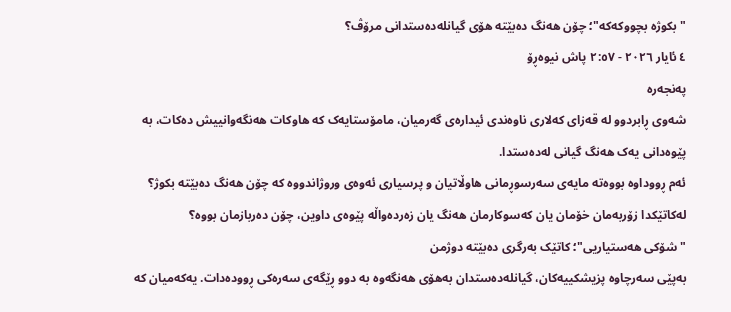"بکوژە بچووکەکە"؛ چۆن هەنگ دەبێتە هۆی گیانلەدەستدانی مرۆڤ؟
٤ ئایار ٢٠٢٦ - ٢:٥٧ پاش نیوەڕۆ
پەنجەرە
شەوی ڕابردوو لە قەزای کەلاری ناوەندی ئیدارەی گەرمیان، مامۆستایەک کە هاوکات هەنگەوانییش دەکات، بە پێوەدانی یەک هەنگ گیانی لەدەستدا.
ئەم ڕووداوە بووەتە مایەی سەرسوڕمانی هاوڵاتیان و پرسیاری ئەوەی وروژاندووە کە چۆن هەنگ دەبێتە بکوژ؟ لەکاتێکدا زۆربەمان خۆمان یان کەسوکارمان هەنگ یان زەردەواڵە پێوەی داوین، چۆن دەربازمان بووە؟
"شۆکی هەستیاریی"؛ کاتێک بەرگری دەبێتە دوژمن
بەپێی سەرچاوە پزیشکییەکان، گیانلەدەستدان بەهۆی هەنگەوە بە دوو ڕێگەی سەرەکی ڕوودەدات. یەکەمیان کە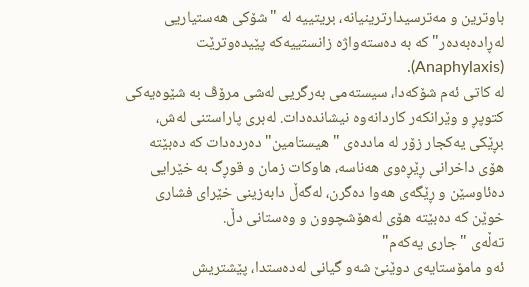باوترین و مەترسیدارترینیانە، بریتییە لە "شۆکی هەستیاریی لەڕادەبەدەر" کە بە دەستەواژە زانستییەکە پێیدەوترێت (Anaphylaxis).
لە کاتی ئەم شۆکەدا، سیستەمی بەرگریی لەشی مرۆڤ بە شێوەیەکی کتوپڕ و وێرانکەر کاردانەوە نیشاندەدات. لەبری پاراستنی لەش، بڕێکی یەکجار زۆر لە ماددەی "هیستامین" دەردەدات کە دەبێتە هۆی داخرانی ڕێڕەوی هەناسە، هاوکات زمان و قوڕگ بە خێرایی دەئاوسێن و ڕێگەی هەوا دەگرن، لەگەڵ دابەزینی خێرای فشاری خوێن کە دەبێتە هۆی لەهۆشچوون و وەستانی دڵ.
تەڵەی "جاری یەکەم"
ئەو مامۆستایەی دوێنێ شەو گیانی لەدەستدا، پێشتریش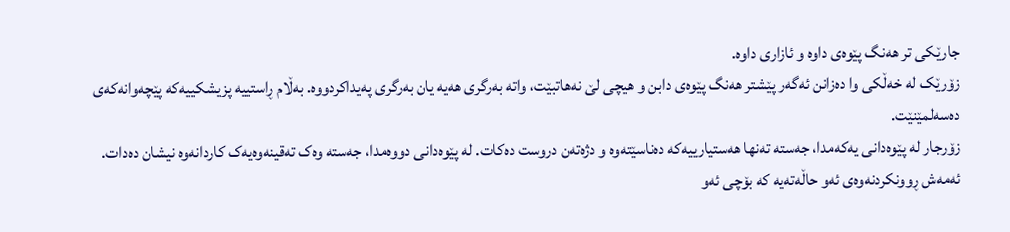جارێکی تر هەنگ پێوەی داوە و ئازاری داوە.
زۆرێک لە خەڵکی وا دەزانن ئەگەر پێشتر هەنگ پێوەی دابن و هیچی لێ نەهاتبێت، واتە بەرگری هەیە یان بەرگری پەیداکردووە. بەڵام ڕاستییە پزیشکییەکە پێچەوانەکەی دەسەلمێنێت.
زۆرجار لە پێوەدانی یەکەمدا، جەستە تەنها هەستیارییەکە دەناسێتەوە و دژەتەن دروست دەکات. لە پێوەدانی دووەمدا، جەستە وەک تەقینەوەیەک کاردانەوە نیشان دەدات.
ئەمەش ڕوونکردنەوەی ئەو حاڵەتەیە کە بۆچی ئەو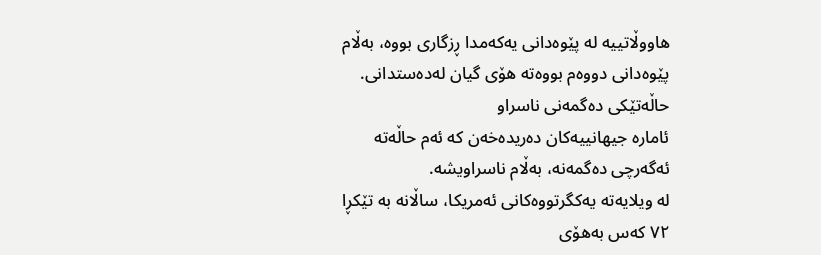هاووڵاتییە لە پێوەدانی یەکەمدا ڕزگاری بووە، بەڵام پێوەدانی دووەم بووەتە هۆی گیان لەدەستدانی.
حاڵەتێکی دەگمەنی ناسراو
ئامارە جیهانییەکان دەریدەخەن کە ئەم حاڵەتە ئەگەرچی دەگمەنە، بەڵام ناسراویشە.
لە ویلایەتە یەکگرتووەکانی ئەمریکا، ساڵانە بە تێکڕا ٧٢ کەس بەهۆی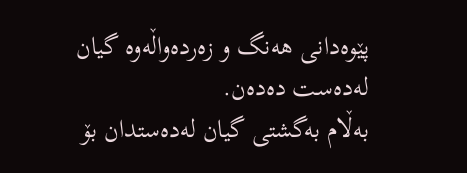پێوەدانی هەنگ و زەردەواڵەوە گیان لەدەست دەدەن.
بەڵام بەگشتی گیان لەدەستدان بۆ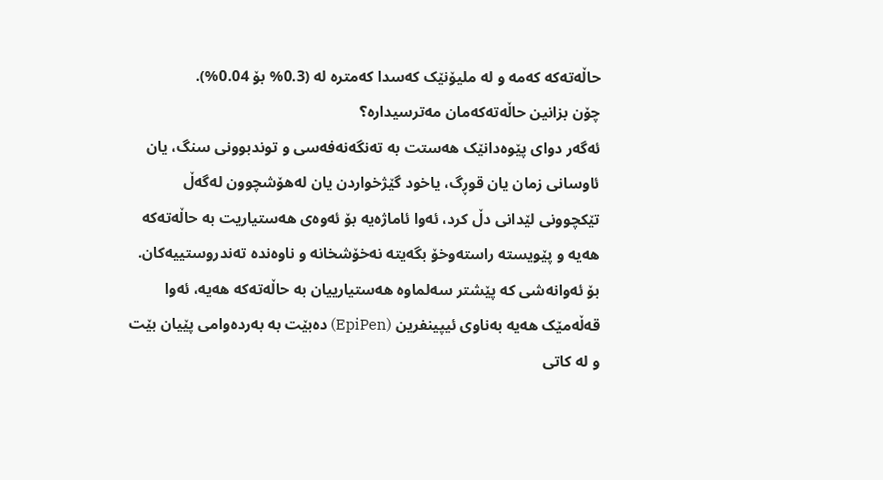حاڵەتەکە کەمە و لە ملیۆنێک کەسدا کەمترە لە (0.3% بۆ 0.04%).
چۆن بزانین حاڵەتەکەمان مەترسیدارە؟
ئەگەر دوای پێوەدانێک هەستت بە تەنگەنەفەسی و توندبوونی سنگ، یان ئاوسانی زمان یان قوڕگ، یاخود گێژخواردن یان لەهۆشچوون لەگەڵ تێکچوونی لێدانی دڵ کرد، ئەوا ئاماژەیە بۆ ئەوەی هەستیاریت بە حاڵەتەکە هەیە و پێویستە راستەوخۆ بگەیتە نەخۆشخانە و ناوەندە تەندروستییەکان.
بۆ ئەوانەشی کە پێشتر سەلماوە هەستیارییان بە حاڵەتەکە هەیە، ئەوا قەڵەمێک هەیە بەناوی ئیپینفرین (EpiPen) دەبێت بە بەردەوامی پێیان بێت و لە کاتی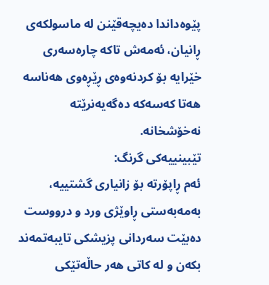پێوەداندا دەیچەقێنن لە ماسولکەی ڕانیان، ئەمەش تاکە چارەسەری خێرایە بۆ کردنەوەی ڕێڕەوی هەناسە هەتا کەسەکە دەگەیەنرێتە نەخۆشخانە.
تێبینییەکی گرنگ:
ئەم ڕاپۆرتە بۆ زانیاری گشتییە، بەمەبەستی ڕاوێژی ورد و درووست دەبێت سەردانی پزیشکی تایبەتمەند بکەن و لە کاتی هەر حاڵەتێکی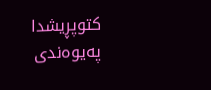کتوپڕیشدا پەیوەندی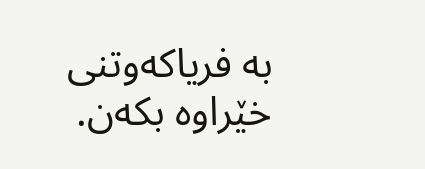بە فریاکەوتنی خێراوە بکەن.